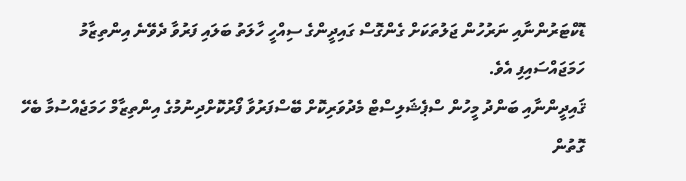ޑޮކްޓަރުންނާއި ނަރުހުން ޖަލުތަކަށް ގެންގޮސް ގައިދީންގެ ސިއްހީ ހާލަތު ބަލައި ފަރުވާ ދެވޭނެ އިންތިޒާމު ހަމަޖައްސައިފި އެވެ.
ޤައިދީންނާއި ބަންދު މީހުން ސްޕެޝަލިސްޓް މެދުވަރިކޮށް ބޭސްފަރުވާ ފޯރުކޮށްދިނުމުގެ އިންތިޒާމް ހަމަޖެއްސުމާ ބެހޭ ގޮތުން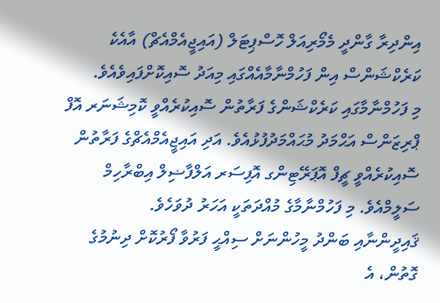އިންދިރާ ގާންދީ މެމޯރިއަލް ހޮސްޕިޓަލް (އައިޖީއެމްއެޗް) އާއެކެ ކަރެކްޝަންސް އިން ފަހުމްނާމާއެއްގައި މިއަދު ސޮއިކޮށްފައިވެއެވެ.
މި ފަހުމްނާމާގައި ކަރެކްޝަންގެ ފަރާތުން ސޮއިކުރެއްވީ ކޮމިޝަނަރ އޮފް ޕްރިޒަންސް އަޙްމަދު މުޙައްމަދުފުޅުއެވެ. އަދި އައިޖީއެމްއެޗްގެ ފަރާތުން ސޮއިކުރެއްވީ ޗީފް އޮޕަރޭޓިންގ އޮފިސަރ އަލްފާޟިލް އިބްރާހިމް ސަލީމްއެވެ. މި ފަހުމްނާމާގެ މުއްދަތަކީ އަހަރު ދުވަހެވެ.
ޤައިދީންނާއި ބަންދު މީހުންނަށް ސިއްޙީ ފަރުވާ ފޯރުކޮށް ދިނުމުގެ ގޮތުން، އެ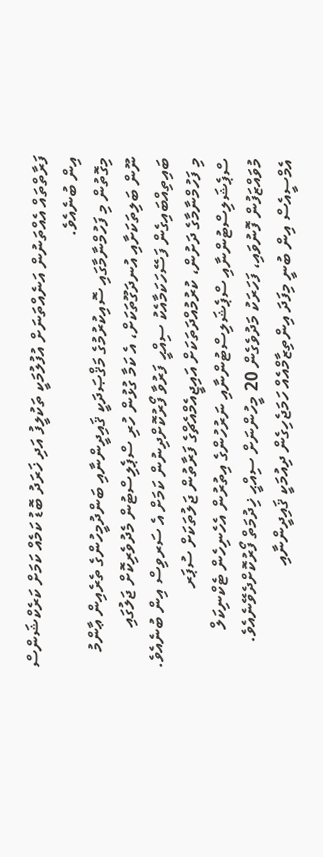ފަރާތްތައް އެއްތަނުން އަނެއްތަނަށް އުފުލުމަކީ ތަކުލީފު އަދި ޚަރަދު ބޮޑު ކަމެއް ކަމަށް ކަރެކްޝަންސް އިން ބުނެއެވެ.
މިގޮތުން މި ފަހުމްނާމާގައި ސޮއިކުރުމުގެ މަޤްޞަދަކީ ޤައިދީންނާއި ބަންދުމީހުންގެ ތެރެއިން ޢާންމު ނޫން ބަލިތަކަށާއި އުނދަގޫތަކަށް، އެ ކަމާ ގުޅުން ހުރި ސްޕެލިސްޓުން މެދުވެރިކޮށް ޖަލުގައި ބައިތިއްބައިގެން ފަސޭހަކަމާއެކު ސިއްޙީ ފަރުވާ ފޯރުކޮށްދިނުން ކަމަށް އެ ސަރވިސް އިން ބުނެއެވެ.
މި ފަހުމްނާމާގެ ދަށުން، ކުރުމުއްދަތަކަށް އައިޖީއެމްއެޗްގެ ފަރާތުން ޖަލުތަކަށް ސުޕަރ ސްޕެޝަލިސްޓުންނާއި ސްޕެޝަލިސްޓުންނާއި ނަރުހުންގެ އިތުރުން އެހެނިހެން ޓެކްނިކަލް މުވައްޒަފުން ފޮނުވައި، ފަހަރަކު މަދުވެގެން 20 މީހުންނަށް ސިއްޙީ ޚިދުމަތް ފޯރުކޮށްދެވޭނެއެވެ.
އެމްސީއެސް އިން ބުނީ މިފަދަ އިންތިޒާމްއެއް ހަމަޖެހިގެން ދިއުމަކީ ޤައިދީންނާއި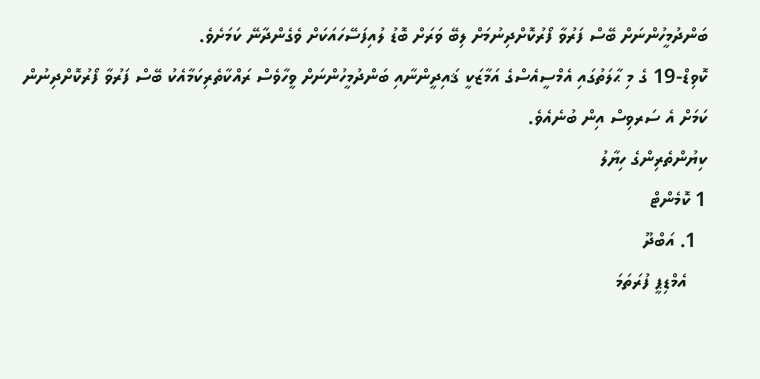ބަންދުމީހުންނަށް ބޭސް ފަރުވާ ފޯރުކޮށްދިނުމަށް ލިބޭ ވަރަށް ބޮޑު ލުއިފަސޭހައަކަށް ވެގެންދާނޭ ކަމަށެވެ.
ކޮވިޑް-19 ގެ މި ޙާލަތުގައި އެމްސީއެސްގެ އަމާޒަކީ ޤައިދީންނާއި ބަންދުމީހުންނަށް ވީހާވެސް ރައްކާތެރިކަމާއެކު ބޭސް ފަރުވާ ފޯރުކޮށްދިނުން ކަމަށް އެ ސަރވިސް އިން ބުނެއެވެ.
ކިޔުންތެރިންގެ ހިޔާލު
1 ކޮމެންޓް
  1. އަބްދޫ
    އެމްޑިޕީ ފުރަތަމަ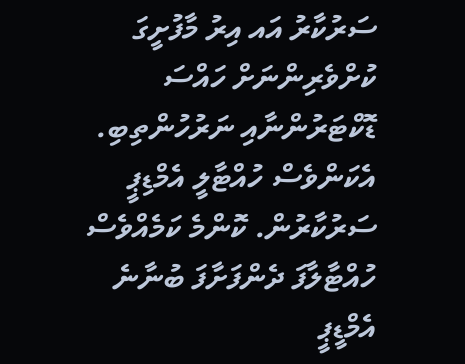ސަރުކާރު އައ އިރު މާފުށީގަ ކުށްވެރިންނަށް ހައްސަ ޑޮކްޓަރުންނާއި ނަރުހުންތިބި. އެކަންވެސް ހުއްޓާލީ އެމްޑިޕީ ސަރުކާރުން. ކޮންމެ ކަމެއްވެސް ހުއްޓާލާފަ ދެންފަށާފަ ބުނާނެ އެމްޑީޕީ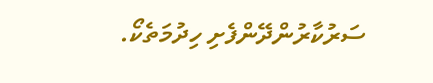ސަރުކާރުންދޭންފެށި ހިދުމަތެކޯ.